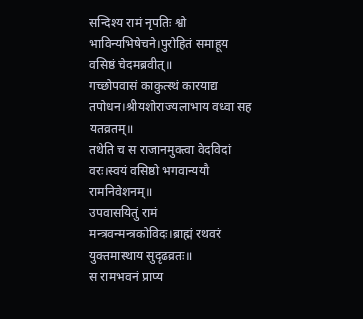सन्दिश्य रामं नृपतिः श्वो भाविन्यभिषेचने।पुरोहितं समाहूय वसिष्ठं चेदमब्रवीत्॥
गच्छोपवासं काकुत्स्थं कारयाद्य तपोधन।श्रीयशोराज्यलाभाय वध्वा सह यतव्रतम्॥
तथेति च स राजानमुक्त्वा वेदविदां वरः।स्वयं वसिष्ठो भगवान्ययौ रामनिवेशनम्॥
उपवासयितुं रामं मन्त्रवन्मन्त्रकोविदः।ब्राह्मं रथवरं युक्तमास्थाय सुदृढव्रतः॥
स रामभवनं प्राप्य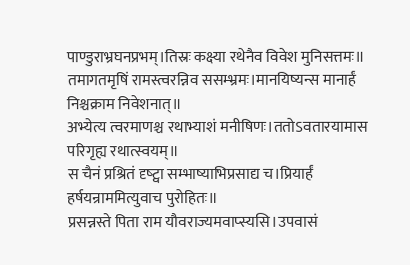पाण्डुराभ्रघनप्रभम्।तिस्रः कक्ष्या रथेनैव विवेश मुनिसत्तमः॥
तमागतमृषिं रामस्त्वरन्निव ससम्भ्रमः।मानयिष्यन्स मानार्हं निश्चक्राम निवेशनात्॥
अभ्येत्य त्वरमाणश्च रथाभ्याशं मनीषिणः।ततोऽवतारयामास परिगृह्य रथात्स्वयम्॥
स चैनं प्रश्रितं दृष्ट्वा सम्भाष्याभिप्रसाद्य च।प्रियार्हं हर्षयन्राममित्युवाच पुरोहितः॥
प्रसन्नस्ते पिता राम यौवराज्यमवाप्स्यसि।उपवासं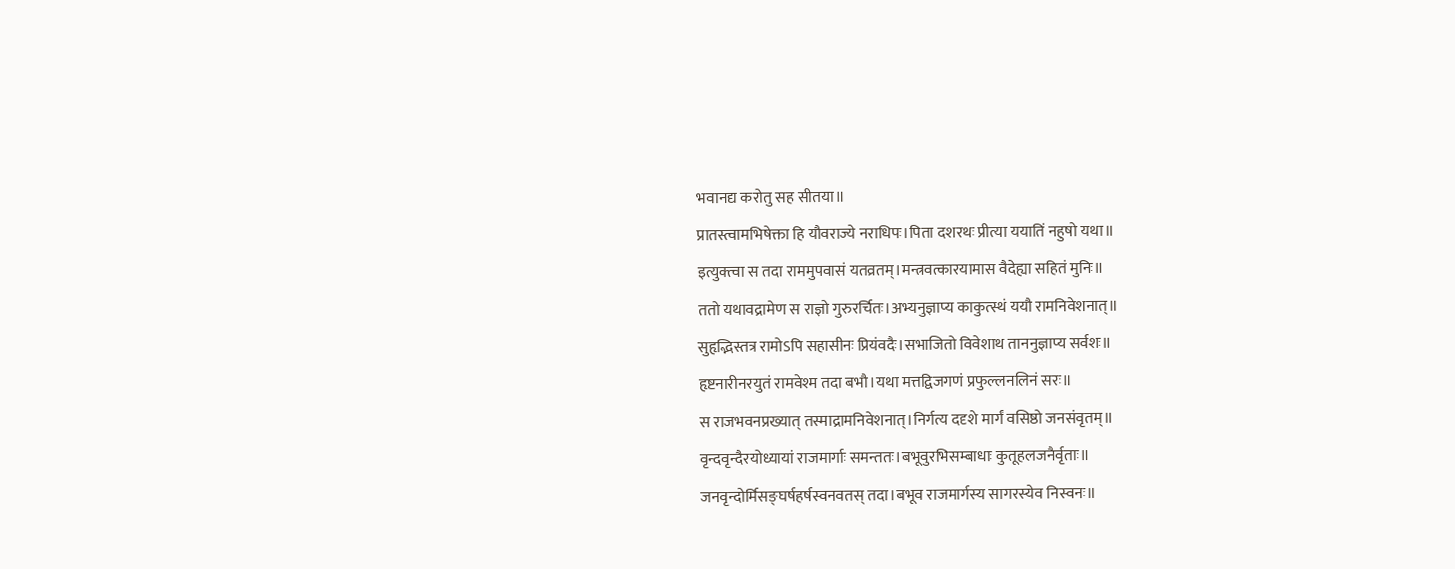भवानद्य करोतु सह सीतया॥
प्रातस्त्वामभिषेक्ता हि यौवराज्ये नराधिपः।पिता दशरथः प्रीत्या ययातिं नहुषो यथा॥
इत्युक्त्वा स तदा राममुपवासं यतव्रतम्।मन्त्रवत्कारयामास वैदेह्या सहितं मुनिः॥
ततो यथावद्रामेण स राज्ञो गुरुरर्चितः।अभ्यनुज्ञाप्य काकुत्स्थं ययौ रामनिवेशनात्॥
सुहृद्भिस्तत्र रामोऽपि सहासीनः प्रियंवदैः।सभाजितो विवेशाथ ताननुज्ञाप्य सर्वशः॥
हृष्टनारीनरयुतं रामवेश्म तदा बभौ।यथा मत्तद्विजगणं प्रफुल्लनलिनं सरः॥
स राजभवनप्रख्यात् तस्माद्रामनिवेशनात्।निर्गत्य ददृशे मार्गं वसिष्ठो जनसंवृतम्॥
वृन्दवृन्दैरयोध्यायां राजमार्गाः समन्ततः।बभूवुरभिसम्बाधाः कुतूहलजनैर्वृताः॥
जनवृन्दोर्मिसङ्घर्षहर्षस्वनवतस् तदा।बभूव राजमार्गस्य सागरस्येव निस्वनः॥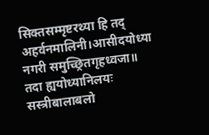सिक्तसम्मृष्टरथ्या हि तद् अहर्वनमालिनी।आसीदयोध्या नगरी समुच्छ्रितगृहध्वजा॥
तदा ह्ययोध्यानिलयः सस्त्रीबालाबलो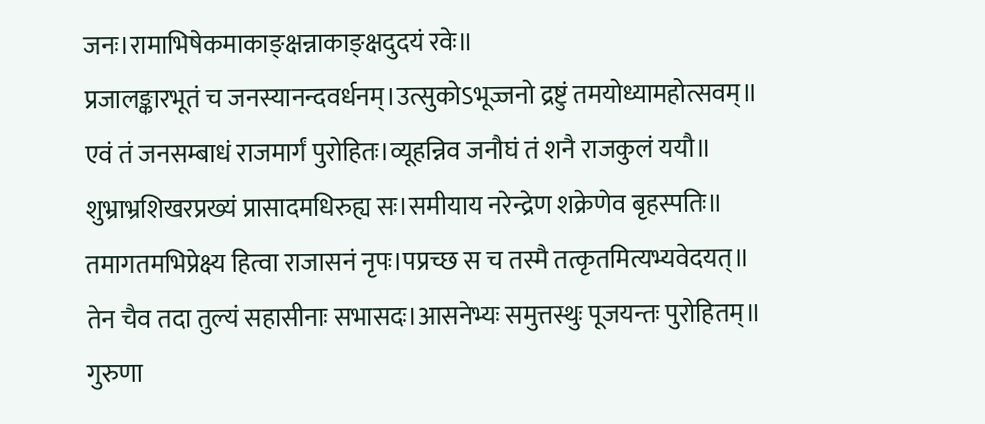जनः।रामाभिषेकमाकाङ्क्षन्नाकाङ्क्षदुदयं रवेः॥
प्रजालङ्कारभूतं च जनस्यानन्दवर्धनम्।उत्सुकोऽभूज्जनो द्रष्टुं तमयोध्यामहोत्सवम्॥
एवं तं जनसम्बाधं राजमार्गं पुरोहितः।व्यूहन्निव जनौघं तं शनै राजकुलं ययौ॥
शुभ्राभ्रशिखरप्रख्यं प्रासादमधिरुह्य सः।समीयाय नरेन्द्रेण शक्रेणेव बृहस्पतिः॥
तमागतमभिप्रेक्ष्य हित्वा राजासनं नृपः।पप्रच्छ स च तस्मै तत्कृतमित्यभ्यवेदयत्॥
तेन चैव तदा तुल्यं सहासीनाः सभासदः।आसनेभ्यः समुत्तस्थुः पूजयन्तः पुरोहितम्॥
गुरुणा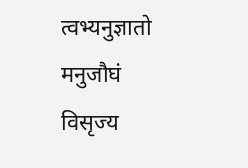त्वभ्यनुज्ञातो मनुजौघं विसृज्य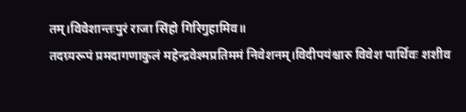तम्।विवेशान्तःपुरं राजा सिंहो गिरिगुहामिव॥
तदग्र्यरूपं प्रमदागणाकुलं महेन्द्रवेश्मप्रतिममं निवेशनम्।विदीपयंश्चारु विवेश पार्थिवः शशीव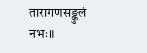तारागणसङ्कुलं नभः॥